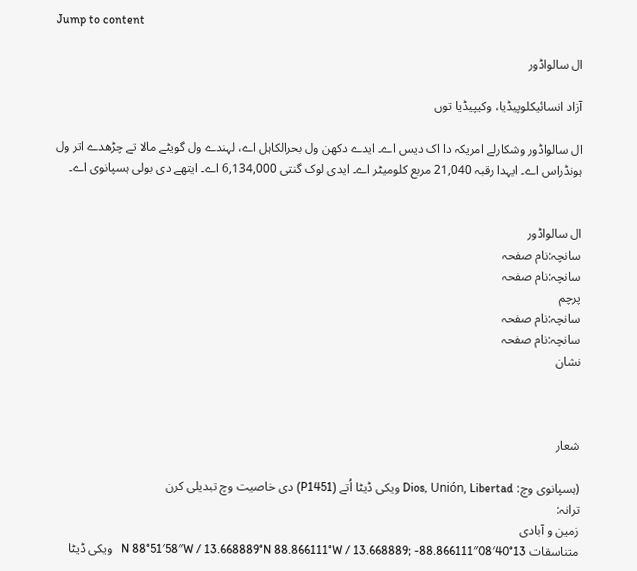Jump to content

ال سالواڈور

آزاد انسائیکلوپیڈیا، وکیپیڈیا توں

ال سالواڈور وشکارلے امریکہ دا اک دیس اے۔ ایدے دکھن ول بحرالکاہل اے، لہندے ول گویٹے مالا تے چڑھدے اتر ول ہونڈراس اے۔ ایہدا رقبہ 21,040 مربع کلومیٹر اے۔ ایدی لوک گنتی 6,134,000 اے۔ ایتھے دی بولی ہسپانوی اے۔


ال سالواڈور
سانچہ:نام صفحہ
سانچہ:نام صفحہ
پرچم
سانچہ:نام صفحہ
سانچہ:نام صفحہ
نشان



شعار

(ہسپانوی وچ: Dios, Unión, Libertad ویکی ڈیٹا اُتے (P1451) دی خاصیت وچ تبدیلی کرن
ترانہ:
زمین و آبادی
متناسقات 13°40′08″N 88°51′58″W / 13.668889°N 88.866111°W / 13.668889; -88.866111   ویکی ڈیٹا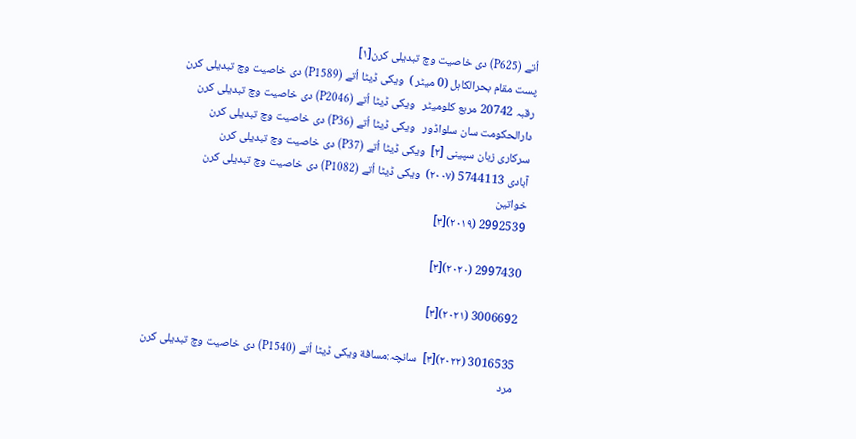اُتے (P625) دی خاصیت وچ تبدیلی کرن[۱]
پست مقام بحرالکاہل (0 میٹر )  ویکی ڈیٹا اُتے (P1589) دی خاصیت وچ تبدیلی کرن
رقبہ 20742 مربع کلومیٹر   ویکی ڈیٹا اُتے (P2046) دی خاصیت وچ تبدیلی کرن
دارالحکومت سان سلواڈور   ویکی ڈیٹا اُتے (P36) دی خاصیت وچ تبدیلی کرن
سرکاری زبان سپینی [۲]  ویکی ڈیٹا اُتے (P37) دی خاصیت وچ تبدیلی کرن
آبادی 5744113 (۲۰۰۷)  ویکی ڈیٹا اُتے (P1082) دی خاصیت وچ تبدیلی کرن
خواتین
2992539 (۲۰۱۹)[۳]

2997430 (۲۰۲۰)[۳]

3006692 (۲۰۲۱)[۳]

3016535 (۲۰۲۲)[۳]  سانچہ:مسافة ویکی ڈیٹا اُتے (P1540) دی خاصیت وچ تبدیلی کرن
مرد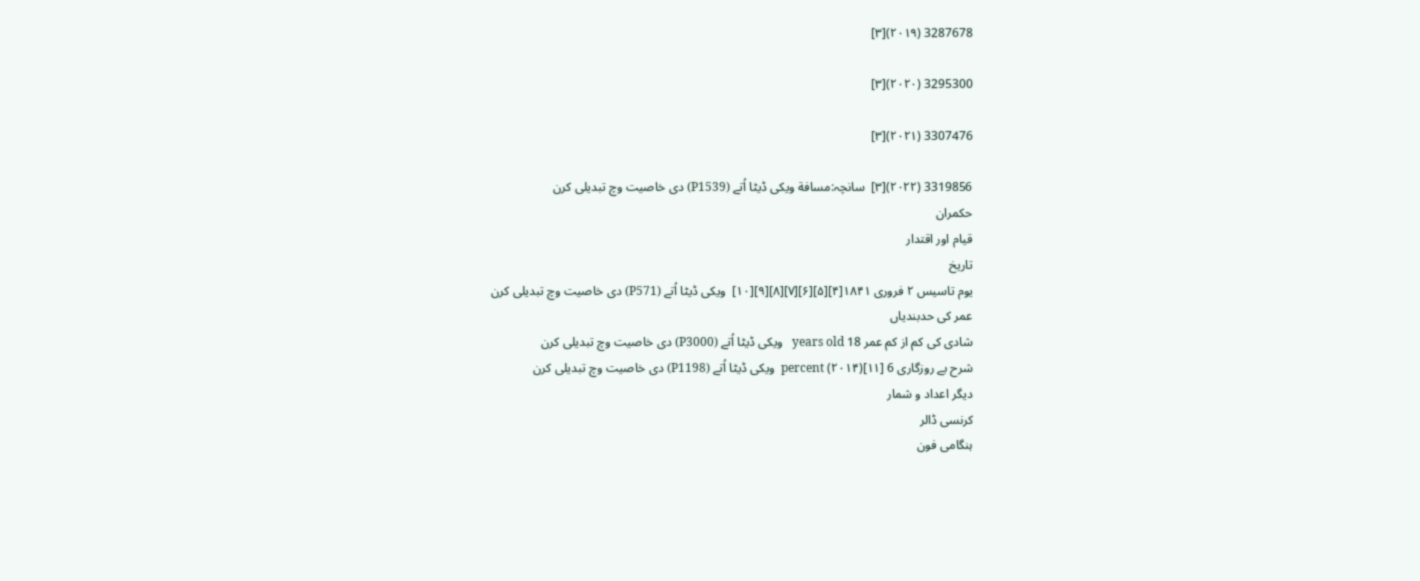3287678 (۲۰۱۹)[۳]

3295300 (۲۰۲۰)[۳]

3307476 (۲۰۲۱)[۳]

3319856 (۲۰۲۲)[۳]  سانچہ:مسافة ویکی ڈیٹا اُتے (P1539) دی خاصیت وچ تبدیلی کرن
حکمران
قیام اور اقتدار
تاریخ
یوم تاسیس ۲ فروری ۱۸۴۱[۴][۵][۶][۷][۸][۹][۱۰]  ویکی ڈیٹا اُتے (P571) دی خاصیت وچ تبدیلی کرن
عمر کی حدبندیاں
شادی کی کم از کم عمر 18 years old   ویکی ڈیٹا اُتے (P3000) دی خاصیت وچ تبدیلی کرن
شرح بے روزگاری 6 percent (۲۰۱۴)[۱۱]  ویکی ڈیٹا اُتے (P1198) دی خاصیت وچ تبدیلی کرن
دیگر اعداد و شمار
کرنسی ڈالر
ہنگامی فون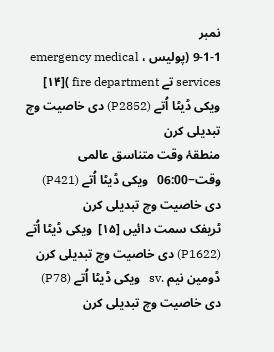نمبر
9-1-1 (پولیس ، emergency medical services تے fire department )[۱۴]  ویکی ڈیٹا اُتے (P2852) دی خاصیت وچ تبدیلی کرن
منطقۂ وقت متناسق عالمی وقت−06:00   ویکی ڈیٹا اُتے (P421) دی خاصیت وچ تبدیلی کرن
ٹریفک سمت دائیں [۱۵]  ویکی ڈیٹا اُتے (P1622) دی خاصیت وچ تبدیلی کرن
ڈومین نیم .sv   ویکی ڈیٹا اُتے (P78) دی خاصیت وچ تبدیلی کرن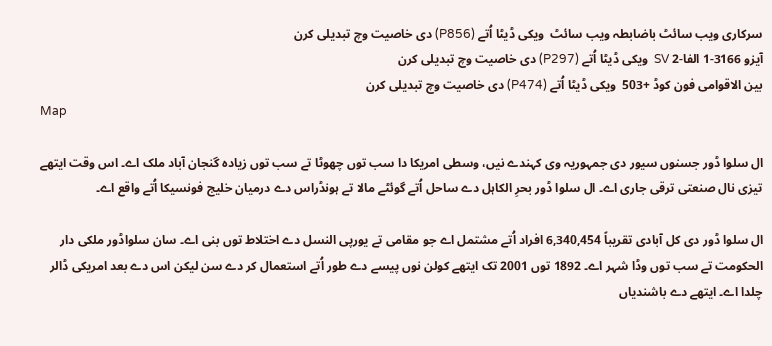سرکاری ویب سائٹ باضابطہ ویب سائٹ  ویکی ڈیٹا اُتے (P856) دی خاصیت وچ تبدیلی کرن
آیزو 3166-1 الفا-2 SV  ویکی ڈیٹا اُتے (P297) دی خاصیت وچ تبدیلی کرن
بین الاقوامی فون کوڈ +503  ویکی ڈیٹا اُتے (P474) دی خاصیت وچ تبدیلی کرن
Map

ال سلوا ڈور جسنوں سیور دی جمہوریہ وی کہندے نیں، وسطی امریکا دا سب توں چھوٹا تے سب توں زیادہ گنجان آباد ملک اے۔ اس وقت ایتھے تیزی نال صنعتی ترقی جاری اے۔ ال سلوا ڈور بحرِ الکاہل دے ساحل اُتے گوئٹے مالا تے ہونڈراس دے درمیان خلیج فونسیکا اُتے واقع اے۔

ال سلوا ڈور دی کل آبادی تقریباً 6,340,454 افراد اُتے مشتمل اے جو مقامی تے یورپی النسل دے اختلاط توں بنی اے۔ سان سلواڈور ملکی دار الحکومت تے سب توں وڈا شہر اے۔ 1892 توں 2001 تک ایتھے کولن نوں پیسے دے طور اُتے استعمال کر دے سن لیکن اس دے بعد امریکی ڈالر چلدا اے۔ ایتھے دے باشندیاں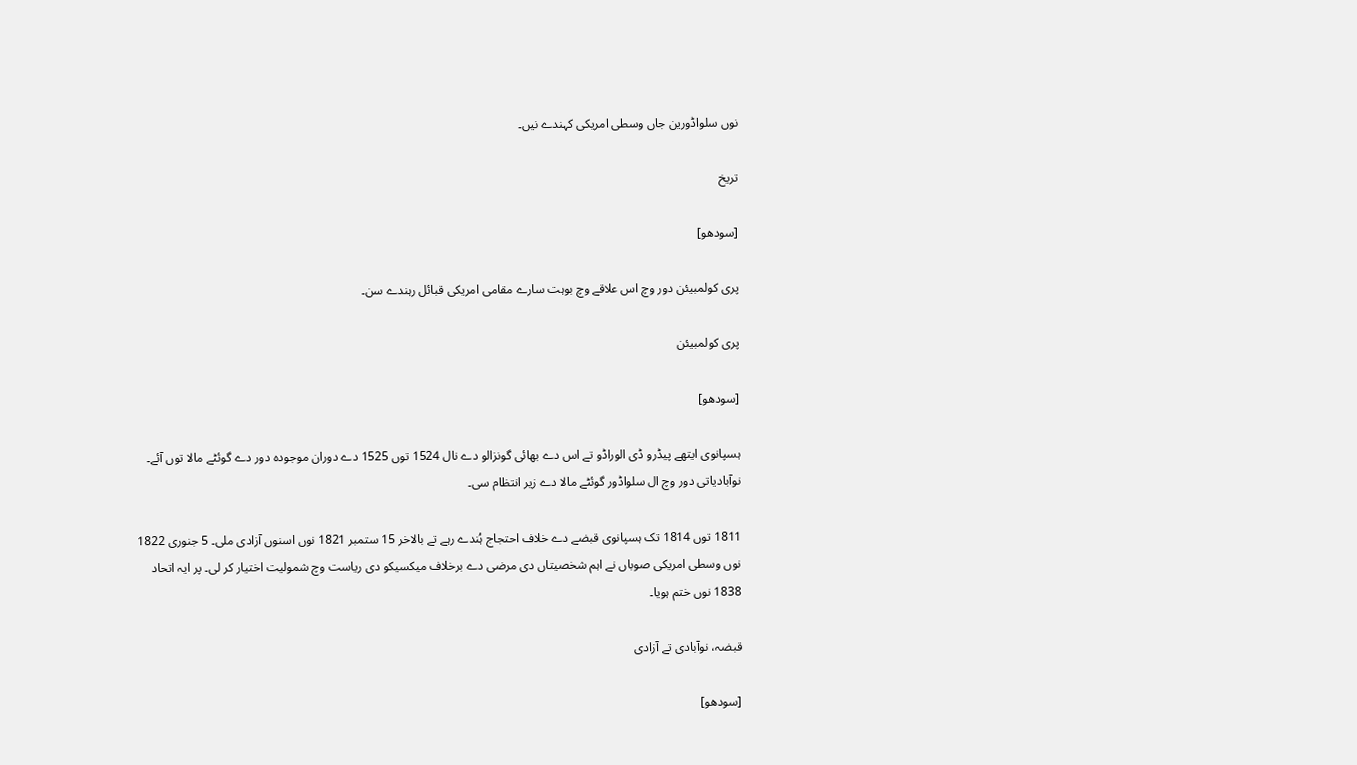نوں سلواڈورین جاں وسطی امریکی کہندے نیں۔

تریخ

[سودھو]

پری کولمبیئن دور وچ اس علاقے وچ بوہت سارے مقامی امریکی قبائل رہندے سن۔

پری کولمبیئن

[سودھو]

ہسپانوی ایتھے پیڈرو ڈی الوراڈو تے اس دے بھائی گونزالو دے نال 1524 توں 1525 دے دوران موجودہ دور دے گوئٹے مالا توں آئے۔ نوآبادیاتی دور وچ ال سلواڈور گوئٹے مالا دے زیر انتظام سی۔

1811 توں 1814 تک ہسپانوی قبضے دے خلاف احتجاج ہُندے رہے تے بالاخر 15 ستمبر 1821 نوں اسنوں آزادی ملی۔ 5 جنوری 1822 نوں وسطی امریکی صوباں نے اہم شخصیتاں دی مرضی دے برخلاف میکسیکو دی ریاست وچ شمولیت اختیار کر لی۔ پر ایہ اتحاد 1838 نوں ختم ہویا۔

قبضہ، نوآبادی تے آزادی

[سودھو]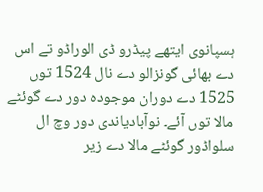ہسپانوی ایتھے پیڈرو ڈی الوراڈو تے اس دے بھائی گونزالو دے نال 1524 توں 1525 دے دوران موجودہ دور دے گوئٹے مالا توں آئے۔ نوآبادیاندی دور وچ ال سلواڈور گوئٹے مالا دے زیر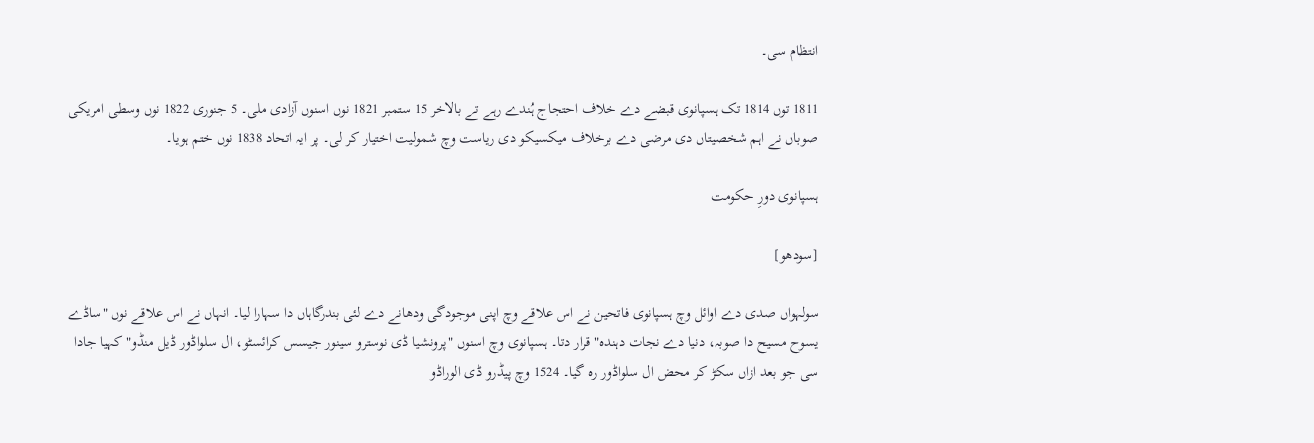انتظام سی۔

1811 توں 1814 تک ہسپانوی قبضے دے خلاف احتجاج ہُندے رہے تے بالاخر 15 ستمبر 1821 نوں اسنوں آزادی ملی۔ 5 جنوری 1822 نوں وسطی امریکی صوباں نے اہم شخصیتاں دی مرضی دے برخلاف میکسیکو دی ریاست وچ شمولیت اختیار کر لی۔ پر ایہ اتحاد 1838 نوں ختم ہویا۔

ہسپانوی دورِ حکومت

[سودھو]

سولہواں صدی دے اوائل وچ ہسپانوی فاتحین نے اس علاقے وچ اپنی موجودگی ودھانے دے لئی بندرگاہاں دا سہارا لیا۔ انہاں نے اس علاقے نوں "ساڈے یسوح مسیح دا صوبہ، دنیا دے نجات دہندہ" قرار دتا۔ ہسپانوی وچ اسنوں "پرونشیا ڈی نوسترو سینور جیسس کرائسٹو، ال سلواڈور ڈیل منڈو" کہیا جادا سی جو بعد ازاں سکڑ کر محض ال سلواڈور رہ گیا۔ 1524 وچ پیڈرو ڈی الوراڈو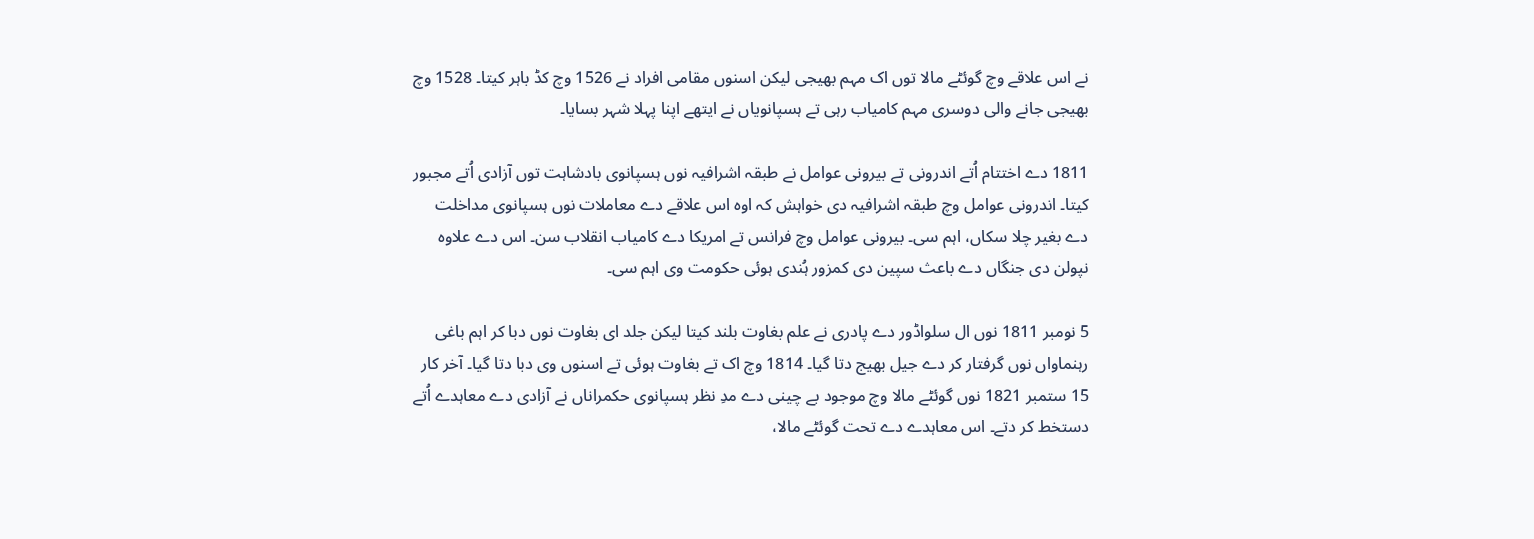نے اس علاقے وچ گوئٹے مالا توں اک مہم بھیجی لیکن اسنوں مقامی افراد نے 1526 وچ کڈ باہر کیتا۔ 1528 وچ بھیجی جانے والی دوسری مہم کامیاب رہی تے ہسپانویاں نے ایتھے اپنا پہلا شہر بسایا۔

1811 دے اختتام اُتے اندرونی تے بیرونی عوامل نے طبقہ اشرافیہ نوں ہسپانوی بادشاہت توں آزادی اُتے مجبور کیتا۔ اندرونی عوامل وچ طبقہ اشرافیہ دی خواہش کہ اوہ اس علاقے دے معاملات نوں ہسپانوی مداخلت دے بغیر چلا سکاں، اہم سی۔ بیرونی عوامل وچ فرانس تے امریکا دے کامیاب انقلاب سن۔ اس دے علاوہ نپولن دی جنگاں دے باعث سپین دی کمزور ہُندی ہوئی حکومت وی اہم سی۔

5 نومبر 1811 نوں ال سلواڈور دے پادری نے علم بغاوت بلند کیتا لیکن جلد ای بغاوت نوں دبا کر اہم باغی رہنماواں نوں گرفتار کر دے جیل بھیج دتا گیا۔ 1814 وچ اک تے بغاوت ہوئی تے اسنوں وی دبا دتا گیا۔ آخر کار 15 ستمبر 1821 نوں گوئٹے مالا وچ موجود بے چینی دے مدِ نظر ہسپانوی حکمراناں نے آزادی دے معاہدے اُتے دستخط کر دتے۔ اس معاہدے دے تحت گوئٹے مالا،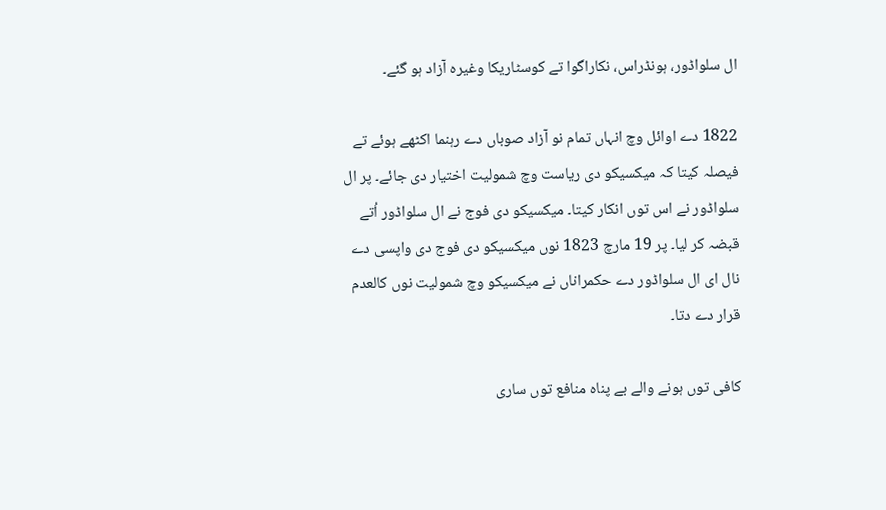ال سلواڈور، ہونڈراس، نکاراگوا تے کوسٹاریکا وغیرہ آزاد ہو گئے۔

1822 دے اوائل وچ انہاں تمام نو آزاد صوباں دے رہنما اکٹھے ہوئے تے فیصلہ کیتا کہ میکسیکو دی ریاست وچ شمولیت اختیار دی جائے۔ پر ال سلواڈور نے اس توں انکار کیتا۔ میکسیکو دی فوج نے ال سلواڈور اُتے قبضہ کر لیا۔ پر 19 مارچ 1823 نوں میکسیکو دی فوج دی واپسی دے نال ای ال سلواڈور دے حکمراناں نے میکسیکو وچ شمولیت نوں کالعدم قرار دے دتا۔

کافی توں ہونے والے بے پناہ منافع توں ساری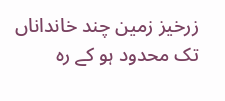زرخیز زمین چند خانداناں تک محدود ہو کے رہ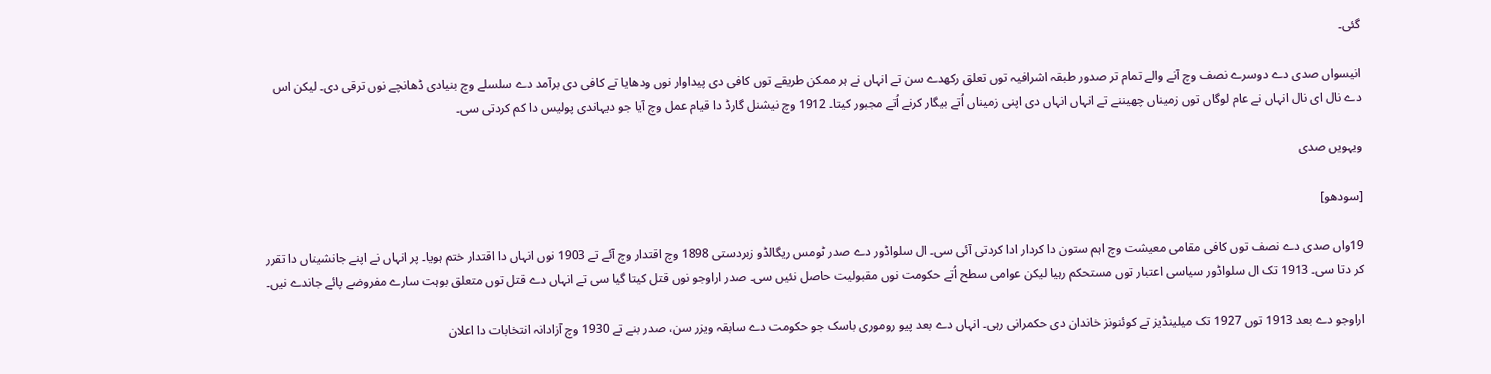گئی۔

انیسواں صدی دے دوسرے نصف وچ آنے والے تمام تر صدور طبقہ اشرافیہ توں تعلق رکھدے سن تے انہاں نے ہر ممکن طریقے توں کافی دی پیداوار نوں ودھایا تے کافی دی برآمد دے سلسلے وچ بنیادی ڈھانچے نوں ترقی دی۔ لیکن اس دے نال ای نال انہاں نے عام لوگاں توں زمیناں چھیننے تے انہاں انہاں دی اپنی زمیناں اُتے بیگار کرنے اُتے مجبور کیتا۔ 1912 وچ نیشنل گارڈ دا قیام عمل وچ آیا جو دیہاندی پولیس دا کم کردتی سی۔

ویہوی‍ں صدی

[سودھو]

19واں صدی دے نصف توں کافی مقامی معیشت وچ اہم ستون دا کردار ادا کردتی آئی سی۔ ال سلواڈور دے صدر ٹومس ریگالڈو زبردستی 1898 وچ اقتدار وچ آئے تے 1903 نوں انہاں دا اقتدار ختم ہویا۔ پر انہاں نے اپنے جانشیناں دا تقرر کر دتا سی۔ 1913 تک ال سلواڈور سیاسی اعتبار توں مستحکم رہیا لیکن عوامی سطح اُتے حکومت نوں مقبولیت حاصل نئیں سی۔ صدر اراوجو نوں قتل کیتا گیا سی تے انہاں دے قتل توں متعلق بوہت سارے مفروضے پائے جاندے نیں۔

اراوجو دے بعد 1913 توں 1927 تک میلینڈیز تے کوئنونز خاندان دی حکمرانی رہی۔ انہاں دے بعد پیو روموری باسک جو حکومت دے سابقہ ویزر سن، صدر بنے تے 1930 وچ آزادانہ انتخابات دا اعلان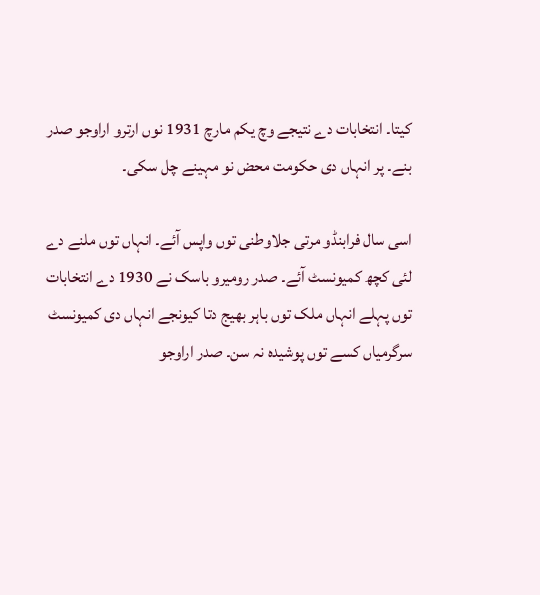کیتا۔ انتخابات دے نتیجے وچ یکم مارچ 1931 نوں ارترو اراوجو صدر بنے۔ پر انہاں دی حکومت محض نو مہینے چل سکی۔

اسی سال فرابنڈو مرتی جلاوطنی توں واپس آئے۔ انہاں توں ملنے دے لئی کچھ کمیونسٹ آئے۔ صدر رومیرو باسک نے 1930 دے انتخابات توں پہلے انہاں ملک توں باہر بھیج دتا کیونجے انہاں دی کمیونسٹ سرگرمیاں کسے توں پوشیدہ نہ سن۔ صدر اراوجو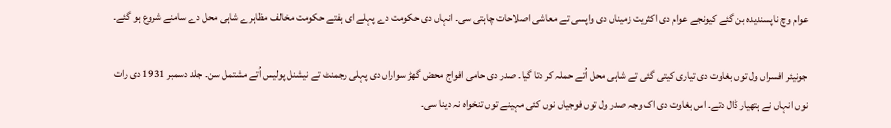عوام وچ ناپسندیدہ بن گئے کیونجے عوام دی اکثریت زمیناں دی واپسی تے معاشی اصلاحات چاہتی سی۔ انہاں دی حکومت دے پہلے ای ہفتے حکومت مخالف مظاہرے شاہی محل دے سامنے شروع ہو گئے۔

جونیئر افسراں ول توں بغاوت دی تیاری کیتی گئی تے شاہی محل اُتے حملہ کر دتا گیا۔ صدر دی حامی افواج محض گھڑ سواراں دی پہلی رجمنٹ تے نیشنل پولیس اُتے مشتمل سن۔ جلد دسمبر 1931 دی رات نوں انہاں نے ہتھیار ڈال دتے۔ اس بغاوت دی اک وجہ صدر ول توں فوجیاں نوں کئی مہینے توں تنخواہ نہ دینا سی۔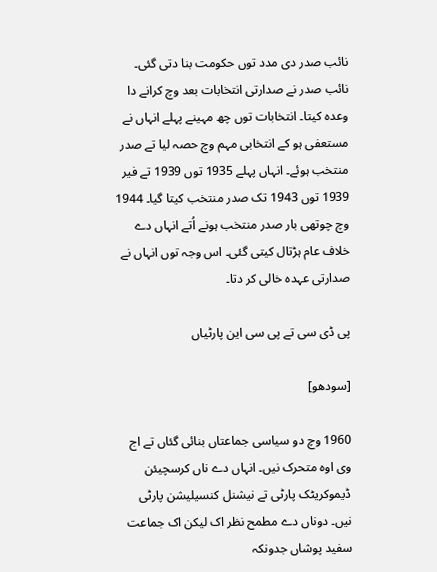نائب صدر دی مدد توں حکومت بنا دتی گئی۔ نائب صدر نے صدارتی انتخابات بعد وچ کرانے دا وعدہ کیتا۔ انتخابات توں چھ مہینے پہلے انہاں نے مستعفی ہو کے انتخابی مہم وچ حصہ لیا تے صدر منتخب ہوئے۔ انہاں پہلے 1935 توں 1939 تے فیر 1939 توں 1943 تک صدر منتخب کیتا گیا۔ 1944 وچ چوتھی بار صدر منتخب ہونے اُتے انہاں دے خلاف عام ہڑتال کیتی گئی۔ اس وجہ توں انہاں نے صدارتی عہدہ خالی کر دتا۔

پی ڈی سی تے پی سی این پارٹیاں

[سودھو]

1960 وچ دو سیاسی جماعتاں بنائی گئاں تے اج وی اوہ متحرک نیں۔ انہاں دے ناں کرسچیئن ڈیموکریٹک پارٹی تے نیشنل کنسیلیشن پارٹی نیں۔ دوناں دے مطمح نظر اک لیکن اک جماعت سفید پوشاں جدونکہ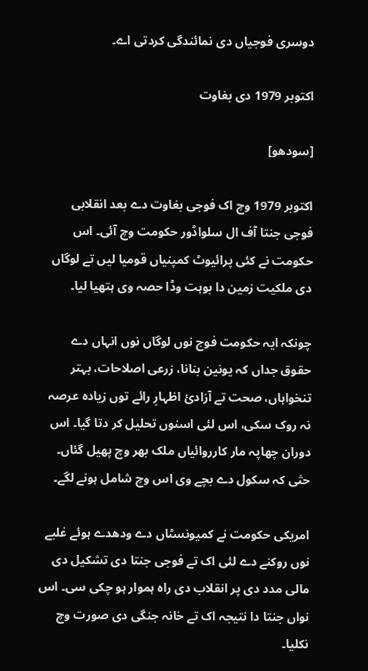دوسری فوجیاں دی نمائندگی کردتی اے۔

اکتوبر 1979 دی بغاوت

[سودھو]

اکتوبر 1979 وچ اک فوجی بغاوت دے بعد انقلابی فوجی جنتا آف ال سلواڈور حکومت وچ آئی۔ اس حکومت نے کئی پرائیوٹ کمپنیاں قومیا لیں تے لوگاں دی ملکیت زمین دا بوہت وڈا حصہ وی ہتھیا لیا۔

چونکہ ایہ حکومت فوج نوں لوگاں نوں انہاں دے حقوق جداں کہ یونین بنانا، زرعی اصلاحات، بہتر تنخواہاں، صحت تے آزادئ اظہارِ رائے توں زیادہ عرصہ نہ روک سکی، اس لئی اسنوں تحلیل کر دتا گیا۔ اس دوران چھاپہ مار کارروائیاں ملک بھر وچ پھیل گئاں۔ حتٰی کہ سکول دے بچے وی اس وچ شامل ہونے لگے۔

امریکی حکومت نے کمیونسٹاں دے ودھدے ہوئے غلبے نوں روکنے دے لئی اک تے فوجی جنتا دی تشکیل دی مالی مدد دی پر انقلاب دی راہ ہموار ہو چکی سی۔ اس نواں جنتا دا نتیجہ اک تے خانہ جنگی دی صورت وچ نکلیا۔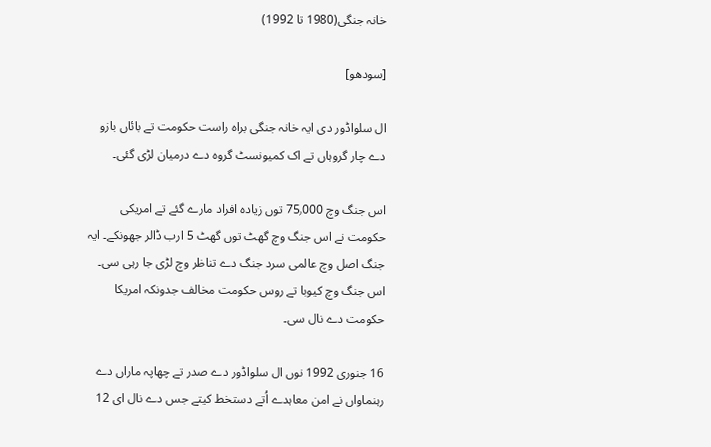خانہ جنگی(1980 تا 1992)

[سودھو]

ال سلواڈور دی ایہ خانہ جنگی براہ راست حکومت تے بائاں بازو دے چار گروہاں تے اک کمیونسٹ گروہ دے درمیان لڑی گئی۔

اس جنگ وچ 75٫000 توں زیادہ افراد مارے گئے تے امریکی حکومت نے اس جنگ وچ گھٹ توں گھٹ 5 ارب ڈالر جھونکے۔ ایہ جنگ اصل وچ عالمی سرد جنگ دے تناظر وچ لڑی جا رہی سی۔ اس جنگ وچ کیوبا تے روس حکومت مخالف جدونکہ امریکا حکومت دے نال سی۔

16 جنوری 1992 نوں ال سلواڈور دے صدر تے چھاپہ ماراں دے رہنماواں نے امن معاہدے اُتے دستخط کیتے جس دے نال ای 12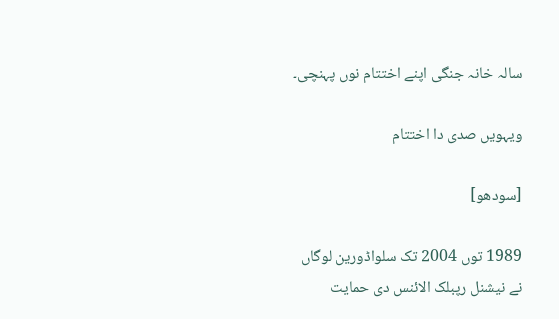سالہ خانہ جنگی اپنے اختتام نوں پہنچی۔

ویہوی‍ں صدی دا اختتام

[سودھو]

1989 توں 2004 تک سلواڈورین لوگاں نے نیشنل رپبلک الائنس دی حمایت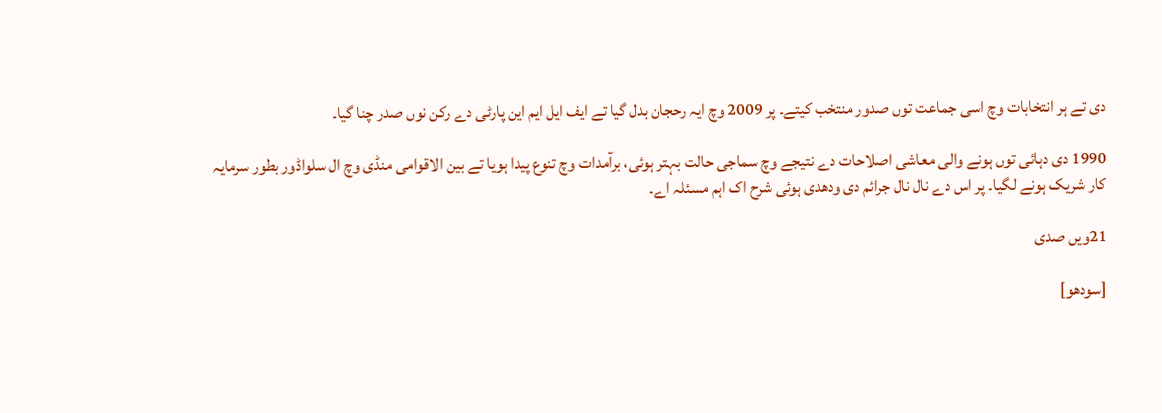دی تے ہر انتخابات وچ اسی جماعت توں صدور منتخب کیتے۔ پر 2009 وچ ایہ رحجان بدل گیا تے ایف ایل ایم این پارٹی دے رکن نوں صدر چنا گیا۔

1990 دی دہائی توں ہونے والی معاشی اصلاحات دے نتیجے وچ سماجی حالت بہتر ہوئی، برآمدات وچ تنوع پیدا ہویا تے بین الاقوامی منڈی وچ ال سلواڈور بطور سرمایہ کار شریک ہونے لگیا۔ پر اس دے نال نال جرائم دی ودھدی ہوئی شرح اک اہم مسئلہ اے۔

21ویں صدی

[سودھو]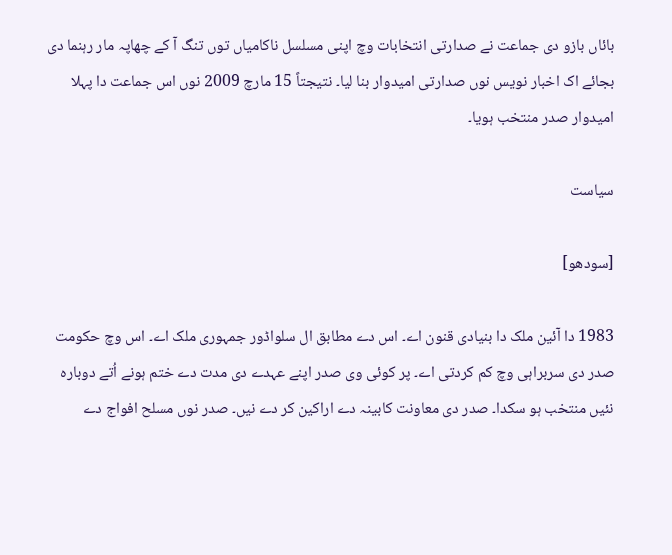بائاں بازو دی جماعت نے صدارتی انتخابات وچ اپنی مسلسل ناکامیاں توں تنگ آ کے چھاپہ مار رہنما دی بجائے اک اخبار نویس نوں صدارتی امیدوار بنا لیا۔ نتیجتاً 15 مارچ 2009 نوں اس جماعت دا پہلا امیدوار صدر منتخب ہویا۔

سیاست

[سودھو]

1983 دا آئین ملک دا بنیادی قنون اے۔ اس دے مطابق ال سلواڈور جمہوری ملک اے۔ اس وچ حکومت صدر دی سربراہی وچ کم کردتی اے۔ پر کوئی وی صدر اپنے عہدے دی مدت دے ختم ہونے اُتے دوبارہ نئیں منتخب ہو سکدا۔ صدر دی معاونت کابینہ دے اراکین کر دے نیں۔ صدر نوں مسلح افواج دے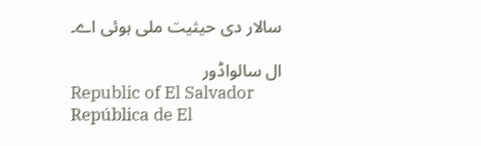سالار دی حیثیت ملی ہوئی اے۔

ال سالواڈور
Republic of El Salvador
República de El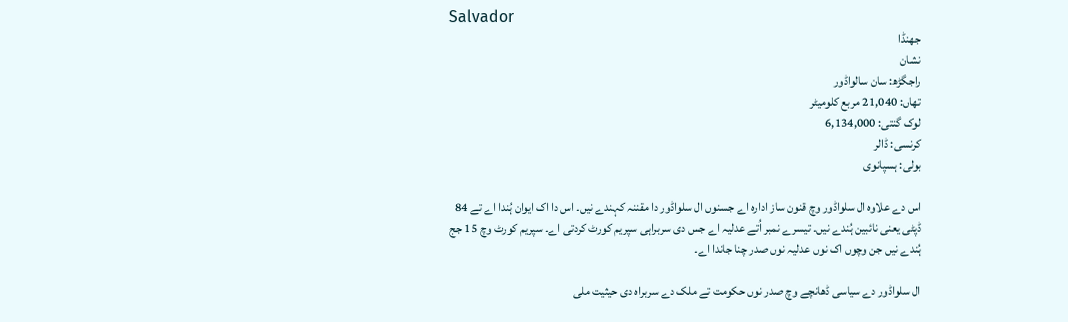Salvador
جھنڈا
نشان
راجگڑھ: سان سالواڈور
تھاں: 21,040 مربع کلومیٹر
لوک گنتی: 6,134,000
کرنسی: ڈالر
بولی: ہسپانوی

اس دے علاوہ ال سلواڈور وچ قنون ساز ادارہ اے جسنوں ال سلواڈور دا مقننہ کہندے نیں۔ اس دا اک ایوان ہُندا اے تے 84 ڈپٹی یعنی نائبین ہُندے نیں۔ تیسرے نمبر اُتے عدلیہ اے جس دی سربراہی سپریم کورٹ کردتی اے۔ سپریم کورٹ وچ 15 جج ہُندے نیں جن وچوں اک نوں عدلیہ نوں صدر چنا جاندا اے۔

ال سلواڈور دے سیاسی ڈھانچے وچ صدر نوں حکومت تے ملک دے سربراہ دی حیثیت ملی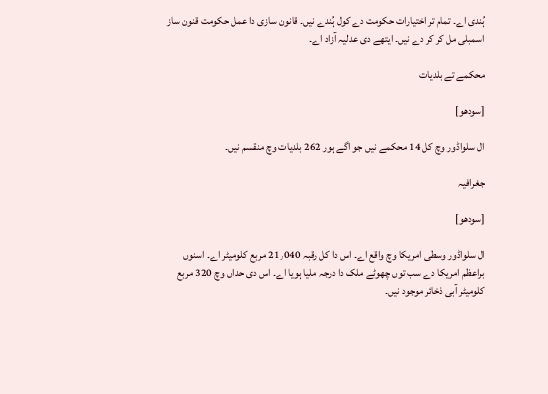ہُندی اے۔ تمام تر اختیارات حکومت دے کول ہُندے نیں۔ قانون سازی دا عمل حکومت قنون ساز اسمبلی مل کر کر دے نیں۔ ایتھے دی عدلیہ آزاد اے۔

محکمے تے بلدیات

[سودھو]

ال سلواڈور وچ کل 14 محکمے نیں جو اگے ہور 262 بلدیات وچ منقسم نیں۔

جغرافیہ

[سودھو]

ال سلواڈور وسطی امریکا وچ واقع اے۔ اس دا کل رقبہ 21٫040 مربع کلومیٹر اے۔ اسنوں براعظم امریکا دے سب توں چھوٹے ملک دا درجہ ملیا ہویا اے۔ اس دی حداں وچ 320 مربع کلومیٹر آبی ذخائر موجود نیں۔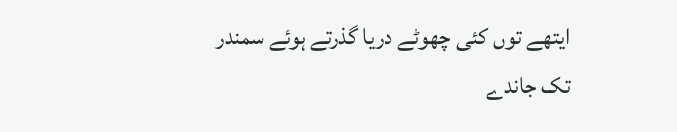ایتھے توں کئی چھوٹے دریا گذرتے ہوئے سمندر تک جاندے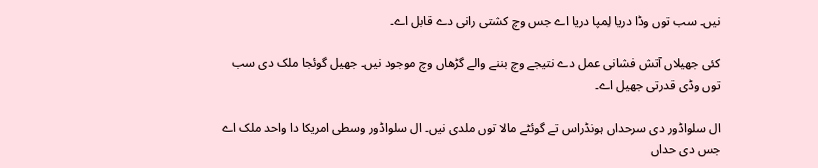نیں۔ سب توں وڈا دریا لِمپا دریا اے جس وچ کشتی رانی دے قابل اے۔

کئی جھیلاں آتش فشانی عمل دے نتیجے وچ بننے والے گڑھاں وچ موجود نیں۔ جھیل گوئجا ملک دی سب توں وڈی قدرتی جھیل اے۔

ال سلواڈور دی سرحداں ہونڈراس تے گوئٹے مالا توں ملدی نیں۔ ال سلواڈور وسطی امریکا دا واحد ملک اے جس دی حداں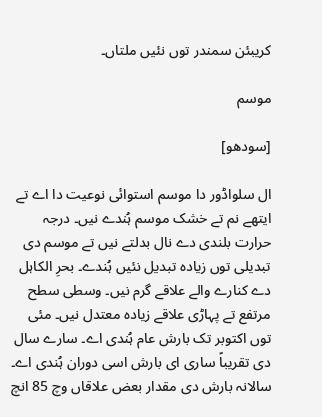کریبئن سمندر توں نئیں ملتاں۔

موسم

[سودھو]

ال سلواڈور دا موسم استوائی نوعیت دا اے تے ایتھے نم تے خشک موسم ہُندے نیں۔ درجہ حرارت بلندی دے نال بدلتے نیں تے موسم دی تبدیلی توں زیادہ تبدیل نئیں ہُندے۔ بحرِ الکاہل دے کنارے والے علاقے گرم نیں۔ وسطی سطح مرتفع تے پہاڑی علاقے زیادہ معتدل نیں۔ مئی توں اکتوبر تک بارش عام ہُندی اے۔ سارے سال دی تقریباً ساری ای بارش اسی دوران ہُندی اے۔ سالانہ بارش دی مقدار بعض علاقاں وچ 85 انچ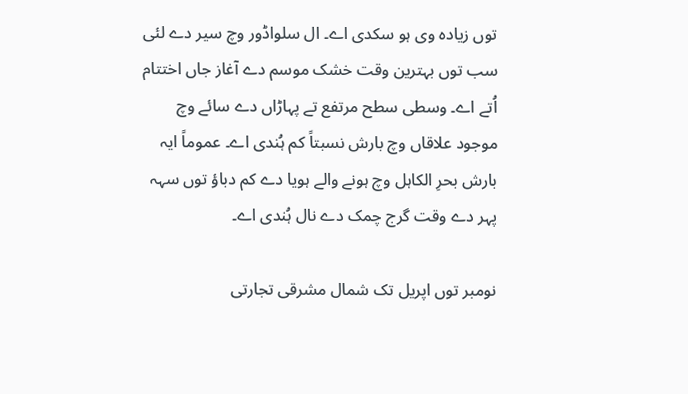توں زیادہ وی ہو سکدی اے۔ ال سلواڈور وچ سیر دے لئی سب توں بہترین وقت خشک موسم دے آغاز جاں اختتام اُتے اے۔ وسطی سطح مرتفع تے پہاڑاں دے سائے وچ موجود علاقاں وچ بارش نسبتاً کم ہُندی اے۔ عموماً ایہ بارش بحرِ الکاہل وچ ہونے والے ہویا دے کم دباؤ توں سہہ پہر دے وقت گرج چمک دے نال ہُندی اے۔

نومبر توں اپریل تک شمال مشرقی تجارتی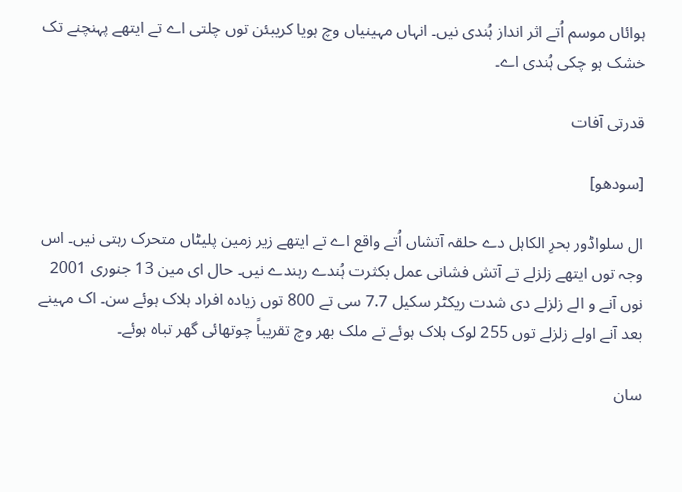ہوائاں موسم اُتے اثر انداز ہُندی نیں۔ انہاں مہینیاں وچ ہویا کریبئن توں چلتی اے تے ایتھے پہنچنے تک خشک ہو چکی ہُندی اے۔

قدرتی آفات

[سودھو]

ال سلواڈور بحرِ الکاہل دے حلقہ آتشاں اُتے واقع اے تے ایتھے زیر زمین پلیٹاں متحرک رہتی نیں۔ اس وجہ توں ایتھے زلزلے تے آتش فشانی عمل بکثرت ہُندے رہندے نیں۔ حال ای مین 13 جنوری 2001 نوں آنے و الے زلزلے دی شدت ریکٹر سکیل 7.7 سی تے 800 توں زیادہ افراد ہلاک ہوئے سن۔ اک مہینے بعد آنے اولے زلزلے توں 255 لوک ہلاک ہوئے تے ملک بھر وچ تقریباً چوتھائی گھر تباہ ہوئے۔

سان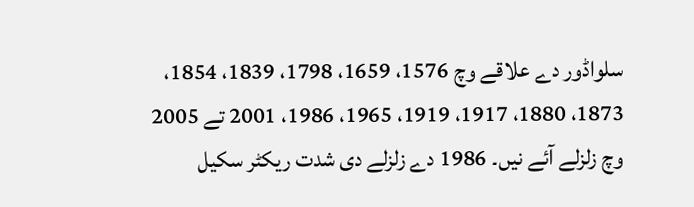سلواڈور دے علاقے وچ 1576، 1659، 1798، 1839، 1854، 1873، 1880، 1917، 1919، 1965، 1986، 2001 تے 2005 وچ زلزلے آئے نیں۔ 1986 دے زلزلے دی شدت ریکٹر سکیل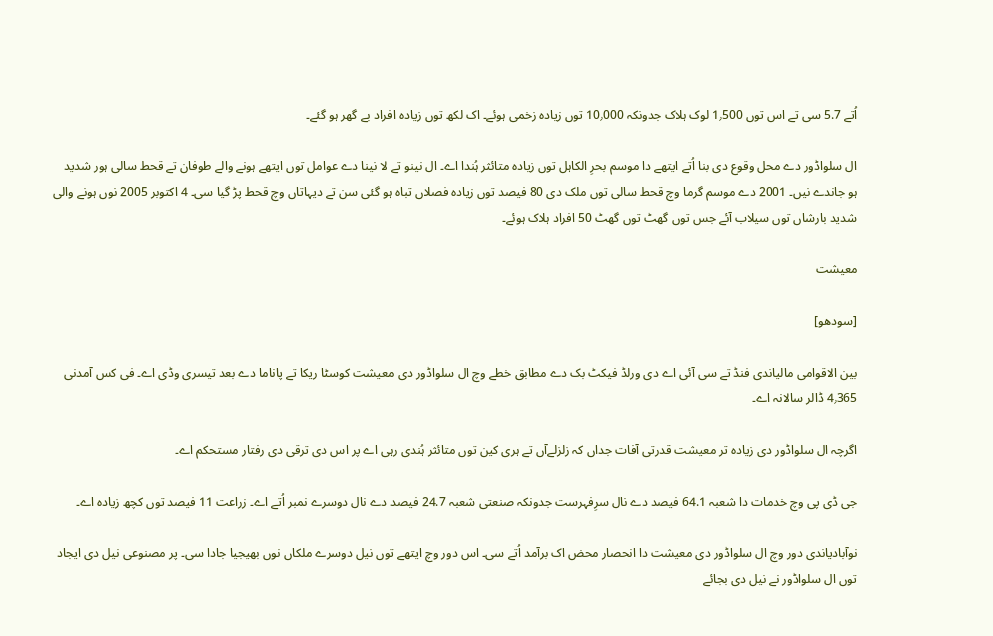اُتے 5.7 سی تے اس توں 1٫500 لوک ہلاک جدونکہ 10٫000 توں زیادہ زخمی ہوئے۔ اک لکھ توں زیادہ افراد بے گھر ہو گئے۔

ال سلواڈور دے محل وقوع دی بنا اُتے ایتھے دا موسم بحرِ الکاہل توں زیادہ متائثر ہُندا اے۔ ال نینو تے لا نینا دے عوامل توں ایتھے ہونے والے طوفان تے قحط سالی ہور شدید ہو جاندے نیں۔ 2001 دے موسم گرما وچ قحط سالی توں ملک دی 80 فیصد توں زیادہ فصلاں تباہ ہو گئی سن تے دیہاتاں وچ قحط پڑ گیا سی۔ 4 اکتوبر 2005 نوں ہونے والی شدید بارشاں توں سیلاب آئے جس توں گھٹ توں گھٹ 50 افراد ہلاک ہوئے۔

معیشت

[سودھو]

بین الاقوامی مالیاندی فنڈ تے سی آئی اے دی ورلڈ فیکٹ بک دے مطابق خطے وچ ال سلواڈور دی معیشت کوسٹا ریکا تے پاناما دے بعد تیسری وڈی اے۔ فی کس آمدنی 4٫365 ڈالر سالانہ اے۔

اگرچہ ال سلواڈور دی زیادہ تر معیشت قدرتی آفات جداں کہ زلزلےآں تے ہری کین توں متائثر ہُندی رہی اے پر اس دی ترقی دی رفتار مستحکم اے۔

جی ڈی پی وچ خدمات دا شعبہ 64.1 فیصد دے نال سرِفہرست جدونکہ صنعتی شعبہ 24.7 فیصد دے نال دوسرے نمبر اُتے اے۔ زراعت 11 فیصد توں کچھ زیادہ اے۔

نوآبادیاندی دور وچ ال سلواڈور دی معیشت دا انحصار محض اک برآمد اُتے سی۔ اس دور وچ ایتھے توں نیل دوسرے ملکاں نوں بھیجیا جادا سی۔ پر مصنوعی نیل دی ایجاد توں ال سلواڈور نے نیل دی بجائے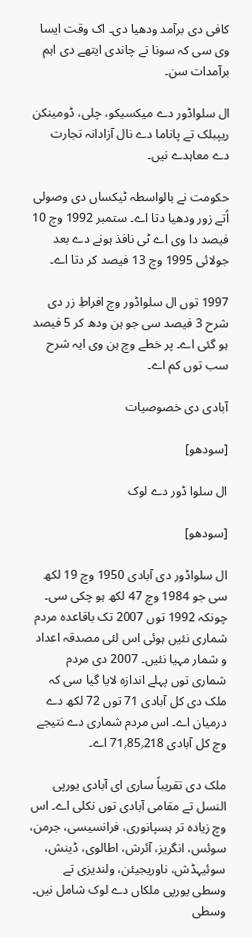کافی دی برآمد ودھیا دی۔ اک وقت ایسا وی سی کہ سونا تے چاندی ایتھے دی اہم برآمدات سن۔

ال سلواڈور دے میکسیکو، چلی، ڈومینکن ریپبلک تے پاناما دے نال آزادانہ تجارت دے معاہدے نیں۔

حکومت نے بالواسطہ ٹیکساں دی وصولی اُتے زور ودھیا دتا اے۔ ستمبر 1992 وچ 10 فیصد دا وی اے ٹی نافذ ہونے دے بعد جولائی 1995 وچ 13 فیصد کر دتا اے۔

1997 توں ال سلواڈور وچ افراطِ زر دی شرح 3 فیصد سی جو ہن ودھ کر 5 فیصد ہو گئی اے۔ پر خطے وچ ہن وی ایہ شرح سب توں کم اے۔

آبادی دی خصوصیات

[سودھو]

ال سلوا ڈور دے لوک

[سودھو]

ال سلواڈور دی آبادی 1950 وچ 19 لکھ سی جو 1984 وچ 47 لکھ ہو چکی سی۔ چونکہ 1992 توں 2007 تک باقاعدہ مردم شماری نئیں ہوئی اس لئی مصدقہ اعداد و شمار مہیا نئیں۔ 2007 دی مردم شماری توں پہلے اندازہ لایا گیا سی کہ ملک دی کل آبادی 71 توں 72 لکھ دے درمیان اے۔ اس مردم شماری دے نتیجے وچ کل آبادی 71٫85٫218 اے۔

ملک دی تقریباً ساری ای آبادی یورپی النسل تے مقامی آبادی توں نکلی اے۔ اس وچ زیادہ تر ہسپانوری، فرانسیسی، جرمن، سوئس، انگریز، آئرش، اطالوی، ڈینش، سوئیہڈش، ناوریجیئن، ولندیزی تے وسطی یورپی ملکاں دے لوک شامل نیں۔ وسطی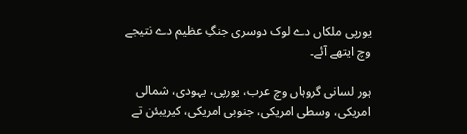یورپی ملکاں دے لوک دوسری جنگِ عظیم دے نتیجے وچ ایتھے آئے۔

ہور لسانی گروہاں وچ عرب، یورپی، یہودی، شمالی امریکی، وسطی امریکی، جنوبی امریکی، کیریبئن تے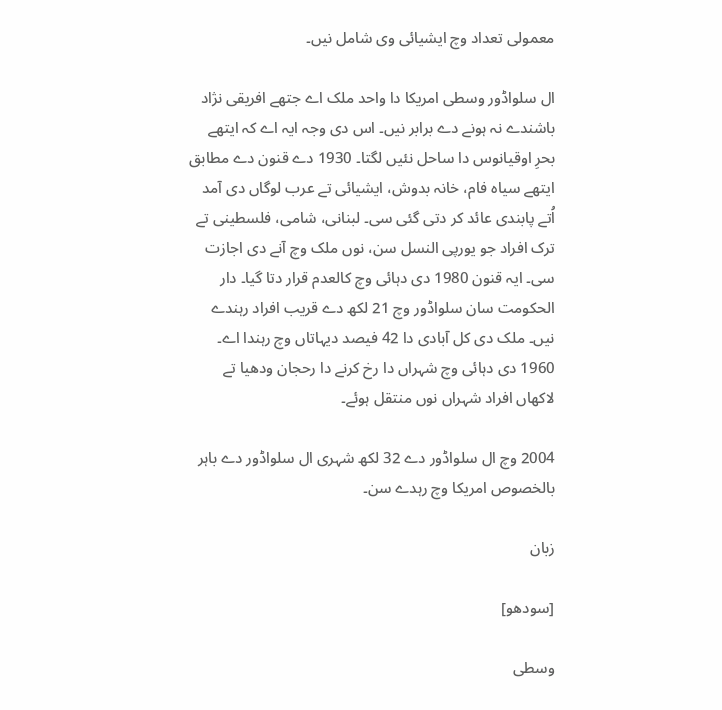معمولی تعداد وچ ایشیائی وی شامل نیں۔

ال سلواڈور وسطی امریکا دا واحد ملک اے جتھے افریقی نژاد باشندے نہ ہونے دے برابر نیں۔ اس دی وجہ ایہ اے کہ ایتھے بحرِ اوقیانوس دا ساحل نئیں لگتا۔ 1930 دے قنون دے مطابق ایتھے سیاہ فام، خانہ بدوش، ایشیائی تے عرب لوگاں دی آمد اُتے پابندی عائد کر دتی گئی سی۔ لبنانی، شامی، فلسطینی تے ترک افراد جو یورپی النسل سن، نوں ملک وچ آنے دی اجازت سی۔ ایہ قنون 1980 دی دہائی وچ کالعدم قرار دتا گیا۔ دار الحکومت سان سلواڈور وچ 21 لکھ دے قریب افراد رہندے نیں۔ ملک دی کل آبادی دا 42 فیصد دیہاتاں وچ رہندا اے۔ 1960 دی دہائی وچ شہراں دا رخ کرنے دا رحجان ودھیا تے لاکھاں افراد شہراں نوں منتقل ہوئے۔

2004 وچ ال سلواڈور دے 32 لکھ شہری ال سلواڈور دے باہر بالخصوص امریکا وچ رہدے سن۔

زبان

[سودھو]

وسطی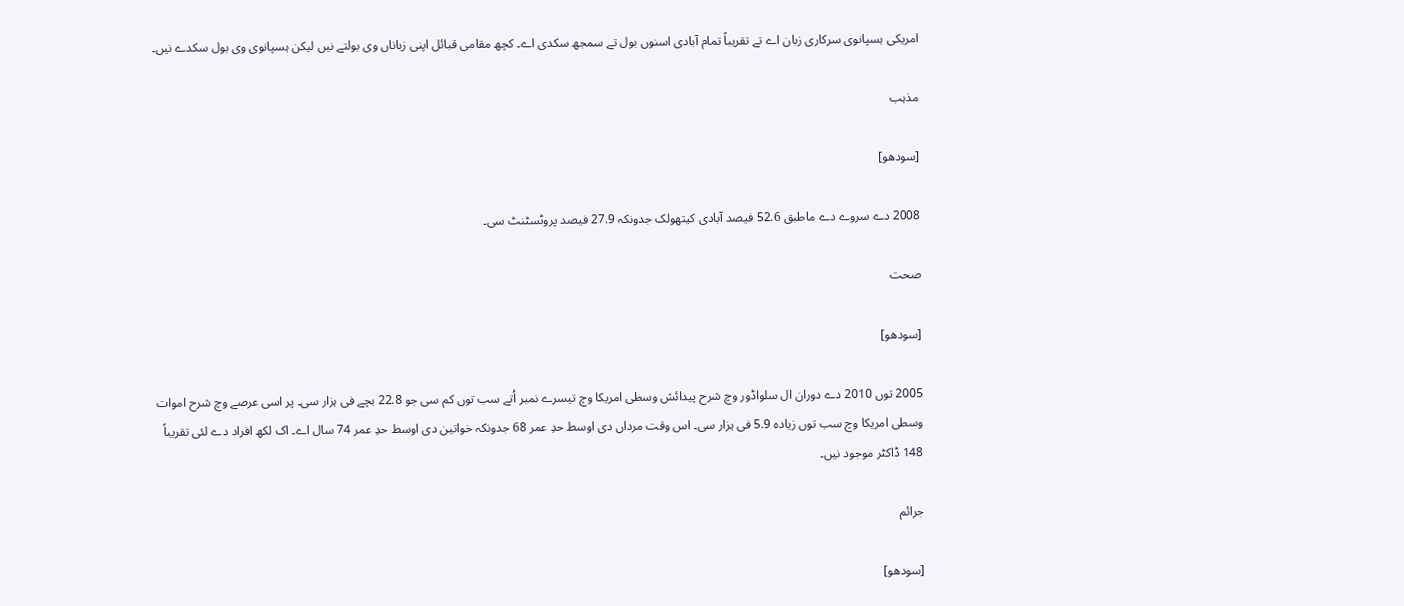امریکی ہسپانوی سرکاری زبان اے تے تقریباً تمام آبادی اسنوں بول تے سمجھ سکدی اے۔ کچھ مقامی قبائل اپنی زباناں وی بولتے نیں لیکن ہسپانوی وی بول سکدے نیں۔

مذہب

[سودھو]

2008 دے سروے دے ماطبق 52.6 فیصد آبادی کیتھولک جدونکہ 27.9 فیصد پروٹسٹنٹ سی۔

صحت

[سودھو]

2005 توں 2010 دے دوران ال سلواڈور وچ شرح پیدائش وسطی امریکا وچ تیسرے نمبر اُتے سب توں کم سی جو 22.8 بچے فی ہزار سی۔ پر اسی عرصے وچ شرح اموات وسطی امریکا وچ سب توں زیادہ 5.9 فی ہزار سی۔ اس وقت مرداں دی اوسط حدِ عمر 68 جدونکہ خواتین دی اوسط حدِ عمر 74 سال اے۔ اک لکھ افراد دے لئی تقریباً 148 ڈاکٹر موجود نیں۔

جرائم

[سودھو]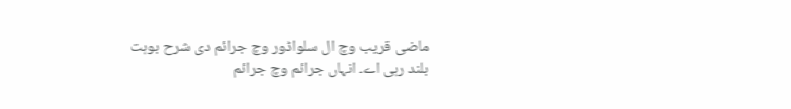ماضی قریب وچ ال سلواڈور وچ جرائم دی شرح بوہت بلند رہی اے۔ انہاں جرائم وچ جرائم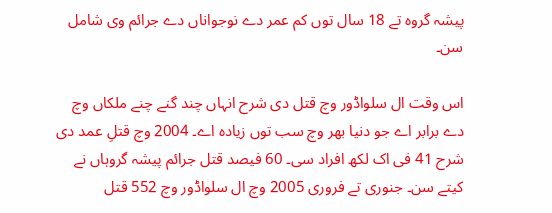پیشہ گروہ تے 18 سال توں کم عمر دے نوجواناں دے جرائم وی شامل سن۔

اس وقت ال سلواڈور وچ قتل دی شرح انہاں چند گنے چنے ملکاں وچ دے برابر اے جو دنیا بھر وچ سب توں زیادہ اے۔ 2004 وچ قتلِ عمد دی شرح 41 فی اک لکھ افراد سی۔ 60 فیصد قتل جرائم پیشہ گروہاں نے کیتے سن۔ جنوری تے فروری 2005 وچ ال سلواڈور وچ 552 قتل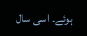ہوئے۔ اسی سال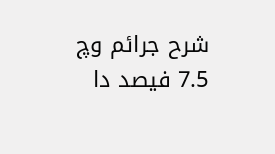شرح جرائم وچ 7.5 فیصد دا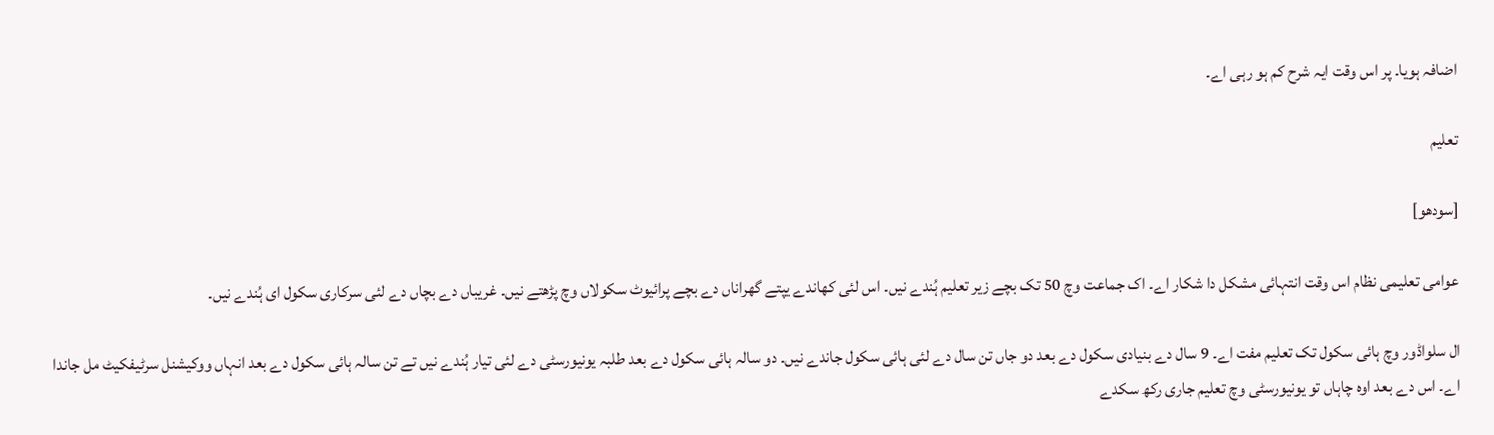اضافہ ہویا۔ پر اس وقت ایہ شرح کم ہو رہی اے۔

تعلیم

[سودھو]

عوامی تعلیمی نظام اس وقت انتہائی مشکل دا شکار اے۔ اک جماعت وچ 50 تک بچے زیر تعلیم ہُندے نیں۔ اس لئی کھاندے یپتے گھراناں دے بچے پرائیوٹ سکولاں وچ پڑھتے نیں۔ غریباں دے بچاں دے لئی سرکاری سکول ای ہُندے نیں۔

ال سلواڈور وچ ہائی سکول تک تعلیم مفت اے۔ 9 سال دے بنیادی سکول دے بعد دو جاں تن سال دے لئی ہائی سکول جاندے نیں۔ دو سالہ ہائی سکول دے بعد طلبہ یونیورسٹی دے لئی تیار ہُندے نیں تے تن سالہ ہائی سکول دے بعد انہاں ووکیشنل سرٹیفکیٹ مل جاندا اے۔ اس دے بعد اوہ چاہاں تو یونیورسٹی وچ تعلیم جاری رکھ سکدے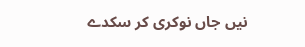نیں جاں نوکری کر سکدے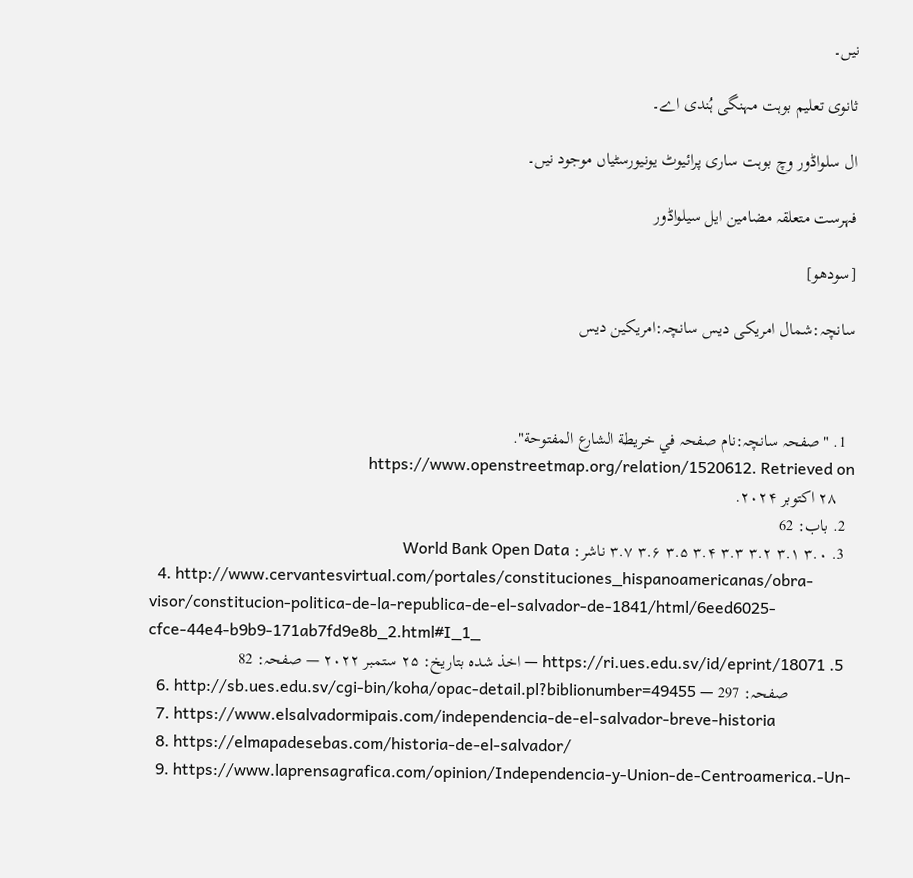نیں۔

ثانوی تعلیم بوہت مہنگی ہُندی اے۔

ال سلواڈور وچ بوہت ساری پرائیوٹ یونیورسٹیاں موجود نیں۔

فہرست متعلقہ مضامین ایل سیلواڈور

[سودھو]

سانچہ:شمال امریکی دیس سانچہ:امریکین دیس



  1. "صفحہ سانچہ:نام صفحہ في خريطة الشارع المفتوحة". https://www.openstreetmap.org/relation/1520612. Retrieved on
    ۲۸ اکتوبر ۲۰۲۴.
  2. باب: 62
  3. ۳.۰ ۳.۱ ۳.۲ ۳.۳ ۳.۴ ۳.۵ ۳.۶ ۳.۷ ناشر: World Bank Open Data
  4. http://www.cervantesvirtual.com/portales/constituciones_hispanoamericanas/obra-visor/constitucion-politica-de-la-republica-de-el-salvador-de-1841/html/6eed6025-cfce-44e4-b9b9-171ab7fd9e8b_2.html#I_1_
  5. https://ri.ues.edu.sv/id/eprint/18071 — اخذ شدہ بتاریخ: ۲۵ ستمبر ۲۰۲۲ — صفحہ: 82
  6. http://sb.ues.edu.sv/cgi-bin/koha/opac-detail.pl?biblionumber=49455 — صفحہ: 297
  7. https://www.elsalvadormipais.com/independencia-de-el-salvador-breve-historia
  8. https://elmapadesebas.com/historia-de-el-salvador/
  9. https://www.laprensagrafica.com/opinion/Independencia-y-Union-de-Centroamerica.-Un-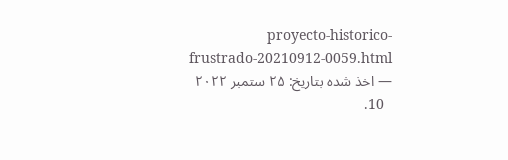proyecto-historico-frustrado-20210912-0059.html — اخذ شدہ بتاریخ: ۲۵ ستمبر ۲۰۲۲
  10.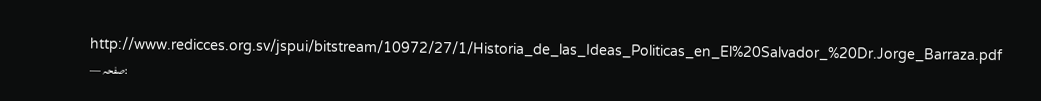http://www.redicces.org.sv/jspui/bitstream/10972/27/1/Historia_de_las_Ideas_Politicas_en_El%20Salvador_%20Dr.Jorge_Barraza.pdf — صفحہ: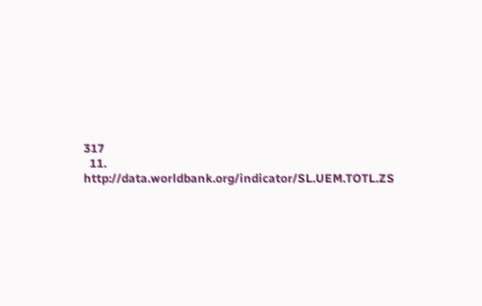317
  11. http://data.worldbank.org/indicator/SL.UEM.TOTL.ZS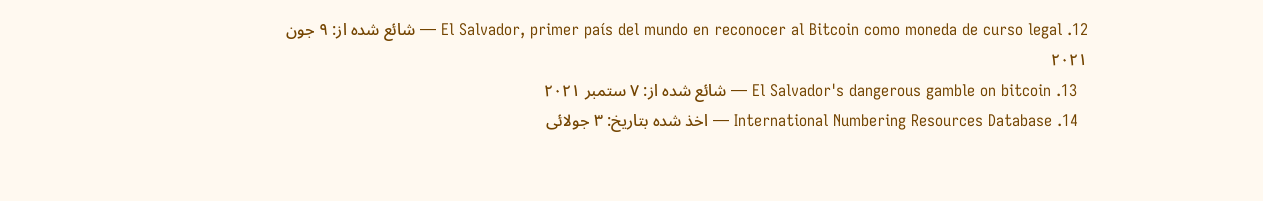12. El Salvador, primer país del mundo en reconocer al Bitcoin como moneda de curso legal — شائع شدہ از: ۹ جون ۲۰۲۱
  13. El Salvador's dangerous gamble on bitcoin — شائع شدہ از: ۷ ستمبر ۲۰۲۱
  14. International Numbering Resources Database — اخذ شدہ بتاریخ: ۳ جولائی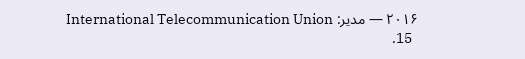۲۰۱۶ — مدیر: International Telecommunication Union
  15.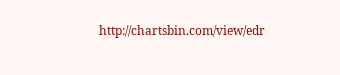http://chartsbin.com/view/edr